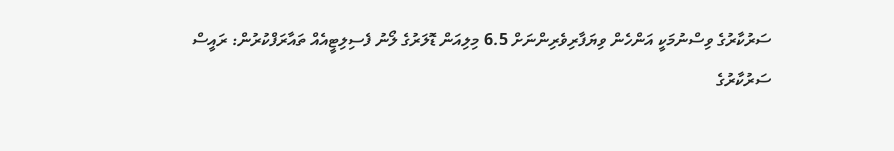ސަރުކާރުގެ ވިސްނުމަކީ އަންހެން ވިޔަފާރިވެރިންނަށް 6.5 މިލިއަން ޑޮލަރުގެ ލޯނު ފެސިލިޓީއެއް ތައާރަފްކުރުން: ރައީސް
ސަރުކާރުގެ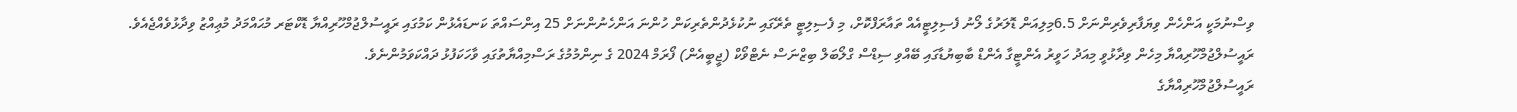ވިސްނުމަކީ އަންހެން ވިޔަފާރިވެރިންނަށް 6.5މިލިއަން ޑޮލަރުގެ ލޯނު ފެސިލިޓީއެއް ތައާރަފްކޮށް، މި ފެސިލިޓީ ތެރޭގައި ނުކުޅެދުންތެރިކަން ހުންނަ އަންހެނުންނަށް 25 އިންސައްތަ ކަނޑައެޅުން ކަމުގައި ރައީސުލްޖުމްހޫރިއްޔާ ޑޮކްޓަރ މުޙައްމަދު މުޢިއްޒު ވިދާޅުވެއްޖެއެވެ.
ރައީސުލްޖުމްހޫރިއްޔާ މިހެން ވިދާޅުވީ މިއަދު ހަވީރު އެންޓީގާ އެންޑް ބާބިޔުޑާގައި ބޭއްވި ސިޑްސް ގްލޯބަލް ބިޒްނަސް ނެޓްވޯކް (ޖީބީއެން) ފޯރަމް 2024 ގެ ނިންމުމުގެ ރަސްމިއްޔާތުގައި ވާހަކަފުޅު ދައްކަވަމުންނެވެ.
ރައީސުލްޖުމްހޫރިއްޔާގެ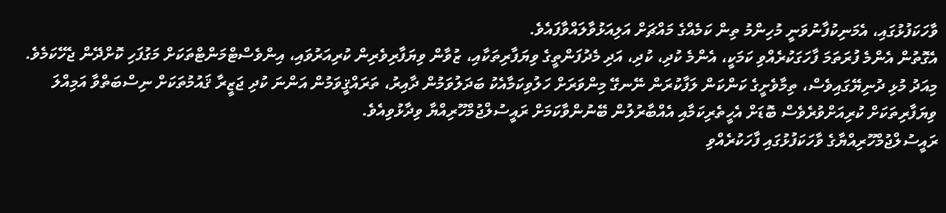ވާހަކަފުޅުގައި، އެމަނިކުފާނުވަނީ މުހިންމު ތިން ކަމެއްގެ މައްޗަށް އަލިއަޅުވާލައްވާފައެވެ.
އެގޮތުން އެންމެ ފުރަތަމަ ފާހަގަކުރެއްވި ކަމަކީ، އެންމެ ކުދި، ކުދި، އަދި މެދުފަންތީގެ ވިޔަފާރިތަކާއި، ޒުވާން ވިޔަފާރިވެރިން ކުރިއަރުވައި، އިންވެސްޓްމަންޓްތަކަށް މަގުފަހި ކޮށްދޭން ޖެހޭކަމެވެ.
މިއަދު މުޅި ދުނިޔޭގައިވެސް، ތިމާވެށީގެ ކަންކަން ލަފާކުރަން ނޭނގޭ މިންވަރަށް ހަލުވިކަމާއެކު ބަދަލުވަމުން ދާއިރު، ތަރައްޤީވަމުން އަންނަ ކުދި ޖަޒީރާ ޤައުމުތަކަށް ނިސްބަތްވާ އަމިއްލަ ވިޔަފާރިތަކަށް ކުރިއަށްވުރެވެސް ބޮޑަށް އެހީތެރިކަމާއި އެއްބާރުލުން ބޭނުންވާކަމަށް ރައީސުލްޖުމްހޫރިއްޔާ ވިދާޅުވިއެވެ.
ރައީސުލްޖުމްހޫރިއްޔާގެ ވާހަކަފުޅުގައި ފާހަކުރެއްވި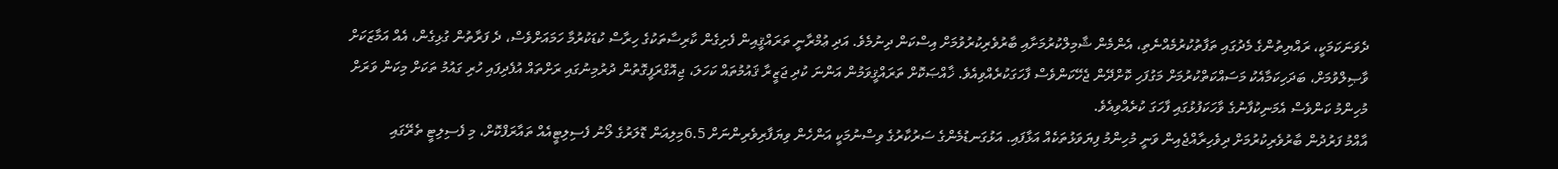ދެވަނަކަމަކީ، ރައްޔިތުންގެ މެދުގައި ތަފާތުކުރުމެއްނެތި، އެންމެން ޝާމިލްކުރުމަށާއި ބާރުވެރިކުރުވުމަށް އިސްކަން ދިނުމެވެ. އަދި ޢުމްރާނީ ތަރައްޤީއިން ފެށިގެން ކާރިސާތަކުގެ ހިރާސް ކުޑަކުރުމާ ހަމައަށްވެސް، ދެ ފަރާތުން ގުޅިގެން، އެއް އަމާޒަކަށް ވާޞިލްވުމަށް، ބަދަހިކަމާއެކު މަސައްކަތްކުރުމަށް މަގުފަހި ކޮށްދޭން ޖެހޭކަންވެސް ފާހަގަކުރެއްވިއެވެ. ޚާއްޞަކޮށް ތަރައްޤީވަމުން އަންނަ ކުދި ޖަޒީރާ ޤައުމުތައް ކަހަލަ، ޖިއޮގްރަފީގޮތުން ދުރުމިނުގައި ރަށްތައް އުފެދިފައި ހުރި ގައުމު ތަކަށް މިކަން ވަރަށް މުހިންމު ކަންވެސް އެމަނިކުފާނުގެ ވާހަކަފުޅުގައި ފާހަގަ ކުރެއްވިއެވެ.
އާއްމު ފަރުދުން ބާރުވެރިކުރުމަށް ދިވެހިރާއްޖެއިން ވަނީ މުހިންމު ފިޔަވަޅުތަކެއް އަޅާފައި. އަޅުގަނޑުމެންގެ ސަރުކާރުގެ ވިސްނުމަކީ އަންހެން ވިޔަފާރިވެރިންނަށް 6.5މިލިއަން ޑޮލަރުގެ ލޯނު ފެސިލިޓީއެއް ތައާރަފްކޮށް، މި ފެސިލިޓީ ތެރޭގައި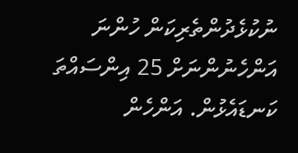ނުކުޅެދުންތެރިކަން ހުންނަ އަންހެނުންނަށް 25 އިންސައްތަ ކަނޑައެޅުން. އަންހެން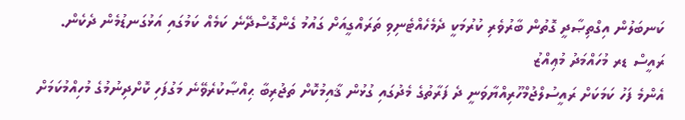ކަނބަލުން އިގްތިޞާދީ ގޮތުން ބާރުވެރި ކުރުމަކީ ދެމެހެއްޓެނިވި ތަރައްގީއަށް ގައުމު ގެންގޮސްދޭނެ ކަމެއް ކަމުގައި އަޅުގަނޑުމެން ދެކެން.
ރައީސް ޑރ މުހައްމަދު މުޢިއްޒު
އެންމެ ފަހު ކަމަކަށް ރައީސުލްޖުމްހޫރިއްޔާވަނީ ދެ ފަރާތުގެ މެދުގައި ގުޅުން ޤާއިމުކޮށް ތަޖުރިބާ ޙިއްޞާކުރެވޭނެ މަގުފަހި ކޮށްދިނުމުގެ މުހިއްމުކަމަށް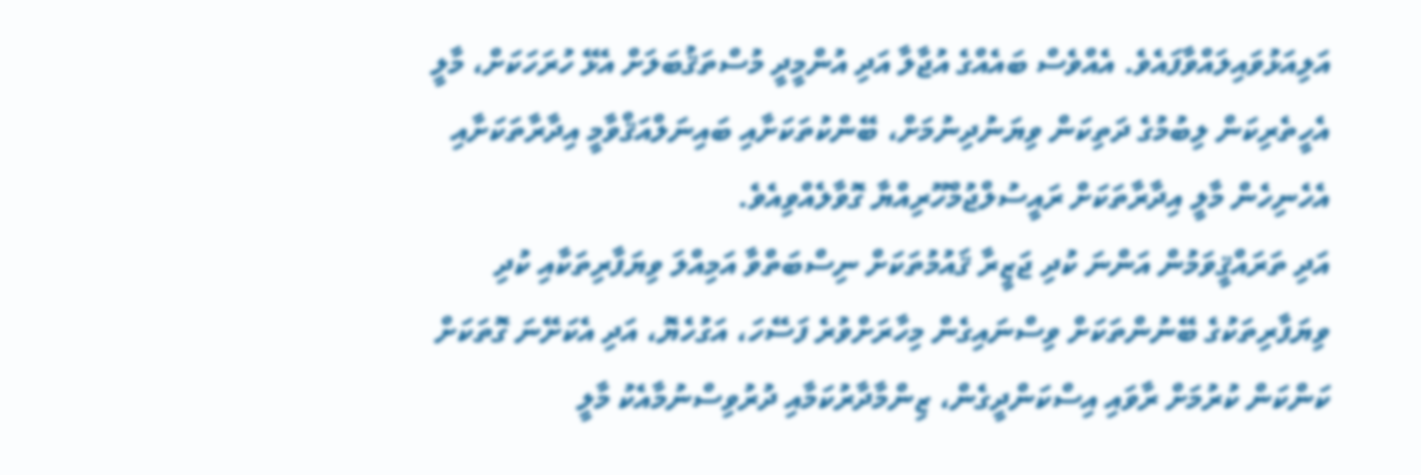އަލިއަޅުވައިލައްވާފައެވެ. އެއްވެސް ބައެއްގެ އުޖާލާ އަދި އުންމީދީ މުސްތަޤުބަލަށް އެޅޭ ހުރަހަކަށް، މާލީ އެހީތެރިކަން ލިބުމުގެ ދަތިކަން ވިޔަނުދިނުމަށް، ބޭންކުތަކަށާއި ބައިނަލްއަޤްވާމީ އިދާރާތަކަށާއި އެހެނިހެން މާލީ އިދާރާތަކަށް ރައީސުލްޖުމްހޫރިއްޔާ ގޮވާލެއްވިއެވެ.
އަދި ތަރައްޤީވަމުން އަންނަ ކުދި ޖަޒީރާ ޤައުމުތަކަށް ނިސްބަތްވާ އަމިއްލަ ވިޔަފާރިތަކާއި ކުދި ވިޔަފާރިތަކުގެ ބޭނުންތަކަށް ވިސްނައިގެން މިހާރަށްވުރެ ފަސޭހަ، އަގުހެޔޮ، އަދި އެކަށޭނަ ގޮތަކަށް ކަންކަން ކުރުމަށް ރާވައި އިސްކަންދީގެން، ޒިންމާދާރުކަމާއި ދުރުވިސްނުމާއެކު މާލީ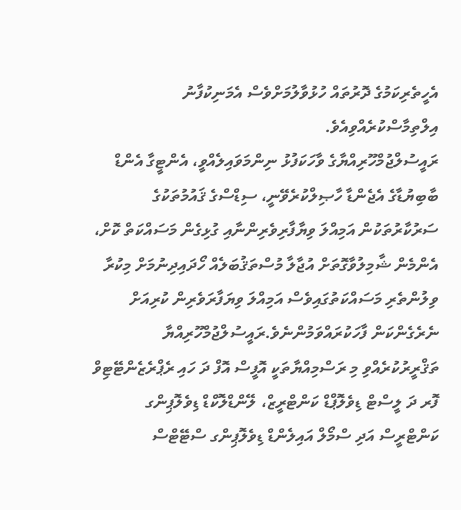އެހީތެރިކަމުގެ ދޮރުތައް ހުޅުވާލުމަށްވެސް އެމަނިކުފާނު އިލްތިމާސްކުރެއްވިއެވެ.
ރައީސުލްޖުމްހޫރިއްޔާގެ ވާހަކަފުޅު ނިންމަވައިލެއްވީ، އެންޓީގާ އެންޑް ބާބިޔުޑާގެ އެޖެންޑާ ހާޞިލްކުރެވޭނީ، ސިޑްސްގެ ޤައުމުތަކުގެ ސަރުކާރުތަކުން އަމިއްލަ ވިޔާފާރިވެރިންނާއި ގުޅިގެން މަސައްކަތް ކޮށް، އެންމެން ޝާމިލުވާގޮތަށް އުޖާލާ މުސްތަޤުބަލެއް ހޯދައިދިނުމަށް މިކުރާ ވިލުންތެރި މަސައްކަތުގައިވެސް އަމިއްލަ ވިޔަފާރަވެރިން ކުރިއަށް ނެރެގެންކަން ފާހަކުރައްވަމުންނެވެ.ރައީސުލްޖުމްހޫރިއްޔާ ތަޤްރީރުކުރެއްވި މި ރަސްމިއްޔާތަކީ އޮފީސް އޮފް ދަ ހައި ރެޕްރެޒެންޓޭޓިވް ފޮރ ދަ ލީސްޓް ޑިވެލޮޕްޑް ކަންޓްރީޒް، ލޭންޑްލޮކްޑް ޑިވެލޮޕިންގ ކަންޓްރީސް އަދި ސްމޯލް އައިލެންޑް ޑިވެލޮޕިންގ ސްޓޭޓްސް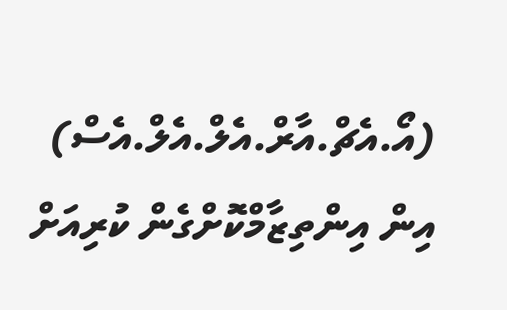(އޯ.އެޗް.އާރް.އެލް.އެލް.އެސް) އިން އިންތިޒާމްކޮށްގެން ކުރިއަށް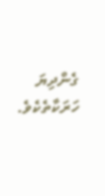ގެންދިޔަ ހަރަކާތެކެވެ.